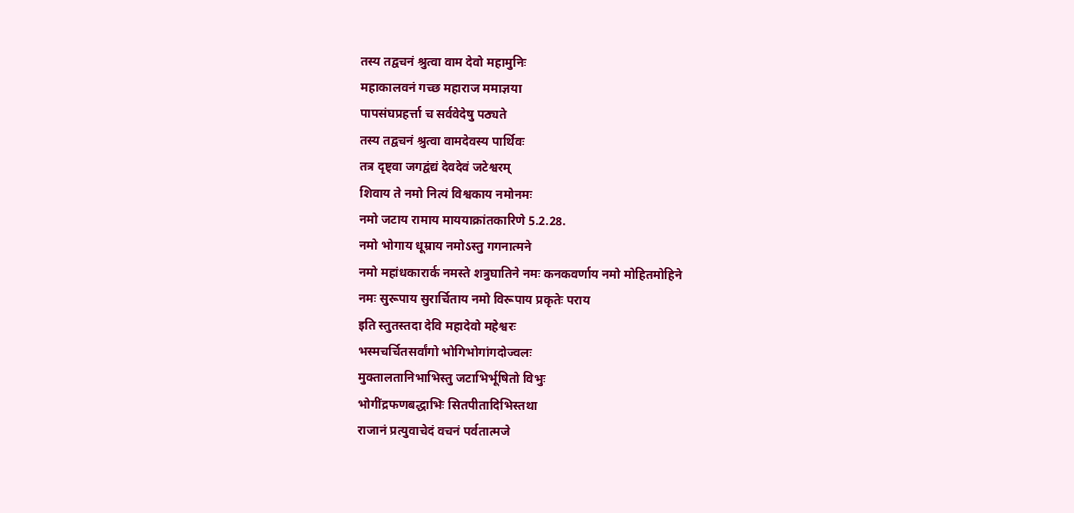तस्य तद्वचनं श्रुत्वा वाम देवो महामुनिः
महाकालवनं गच्छ महाराज ममाज्ञया
पापसंघप्रहर्त्ता च सर्ववेदेषु पठ्यते
तस्य तद्वचनं श्रुत्वा वामदेवस्य पार्थिवः
तत्र दृष्ट्वा जगद्वंद्यं देवदेवं जटेश्वरम्
शिवाय ते नमो नित्यं विश्वकाय नमोनमः
नमो जटाय रामाय माययाक्रांतकारिणे 5.2.28.
नमो भोगाय धूम्राय नमोऽस्तु गगनात्मने
नमो महांधकारार्क नमस्ते शत्रुघातिने नमः कनकवर्णाय नमो मोहितमोहिने
नमः सुरूपाय सुरार्चिताय नमो विरूपाय प्रकृतेः पराय
इति स्तुतस्तदा देवि महादेवो महेश्वरः
भस्मचर्चितसर्वांगो भोगिभोगांगदोज्वलः
मुक्तालतानिभाभिस्तु जटाभिर्भूषितो विभुः
भोगींद्रफणबद्धाभिः सितपीतादिभिस्तथा
राजानं प्रत्युवाचेदं वचनं पर्वतात्मजे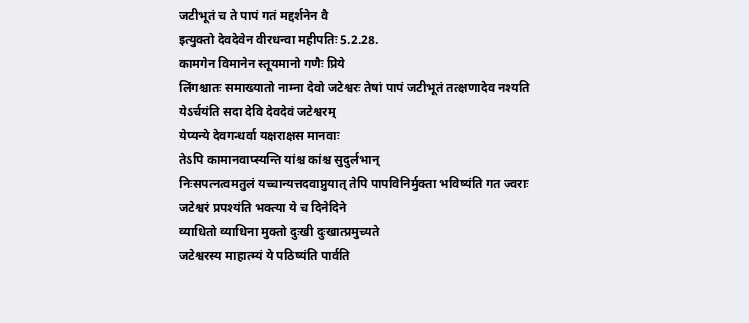जटीभूतं च ते पापं गतं मद्दर्शनेन वै
इत्युक्तो देवदेवेन वीरधन्वा महीपतिः 5.2.28.
कामगेन विमानेन स्तूयमानो गणैः प्रिये
लिंगश्चातः समाख्यातो नाम्ना देवो जटेश्वरः तेषां पापं जटीभूतं तत्क्षणादेव नश्यति
येऽर्चयंति सदा देवि देवदेवं जटेश्वरम्
येप्यन्ये देवगन्धर्वा यक्षराक्षस मानवाः
तेऽपि कामानवाप्स्यन्ति यांश्च कांश्च सुदुर्लभान्
निःसपत्नत्वमतुलं यच्चान्यत्तदवाप्नुयात् तेपि पापविनिर्मुक्ता भविष्यंति गत ज्वराः
जटेश्वरं प्रपश्यंति भक्त्या ये च दिनेदिने
व्याधितो व्याधिना मुक्तो दुःखी दुःखात्प्रमुच्यते
जटेश्वरस्य माहात्म्यं ये पठिष्यंति पार्वति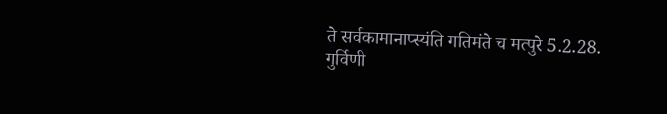ते सर्वकामानाप्स्यंति गतिमंते च मत्पुरे 5.2.28.
गुर्विणी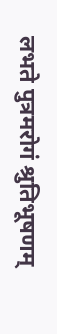लभते पुत्रमरोगं श्रुतिभूषणम्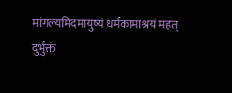मांगल्यमिदमायुष्यं धर्मकामाश्रयं महत्
दुर्भुक्तं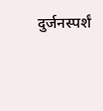दुर्जनस्पर्शं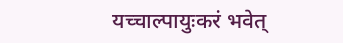यच्चाल्पायुःकरं भवेत्